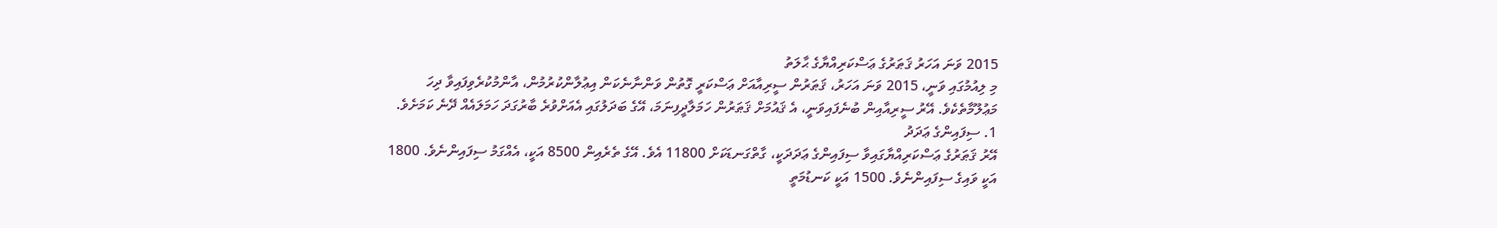2015 ވަނަ އަހަރު ޤަޠަރުގެ ޢަސްކަރިއްޔާގެ ޙާލަތު
މި ލިއުމުގައި ވަނީ، 2015 ވަނަ އަހަރު، ޤަޠަރުން ސީރިއާއަށް ޢަސްކަރީ ގޮތުން ވަންނާނެކަން އިޢުލާންކުރުމުން، އާންމުކުރެވިފައިވާ ދިހަ މަޢުލޫމާތެކެވެ. އޭރު ސީރިއާއިން ބުނެފައިވަނީ، އެ ޤައުމަށް ޤަޠަރުން ހަމަލާދީފިނަމަ، އޭގެ ބަދަލުގައި އެއަށްވުރެ ބާރުގަދަ ހަމަލައެއް ދޭނެ ކަމަށެވެ.
1. ސިފައިންގެ ޢަދަދު
އޭރު ޤަޠަރުގެ ޢަސްކަރިއްޔާގައިވާ ސިފައިންގެ ޢަދަދަކީ، ގާތްގަނޑަކަށް 11800 އެވެ. އޭގެ ތެރެއިން 8500 އަކީ، އެއްގަމު ސިފައިންނެވެ. 1800 އަކީ ވައިގެ ސިފައިންނެވެ. 1500 އަކީ ކަނޑުމަތީ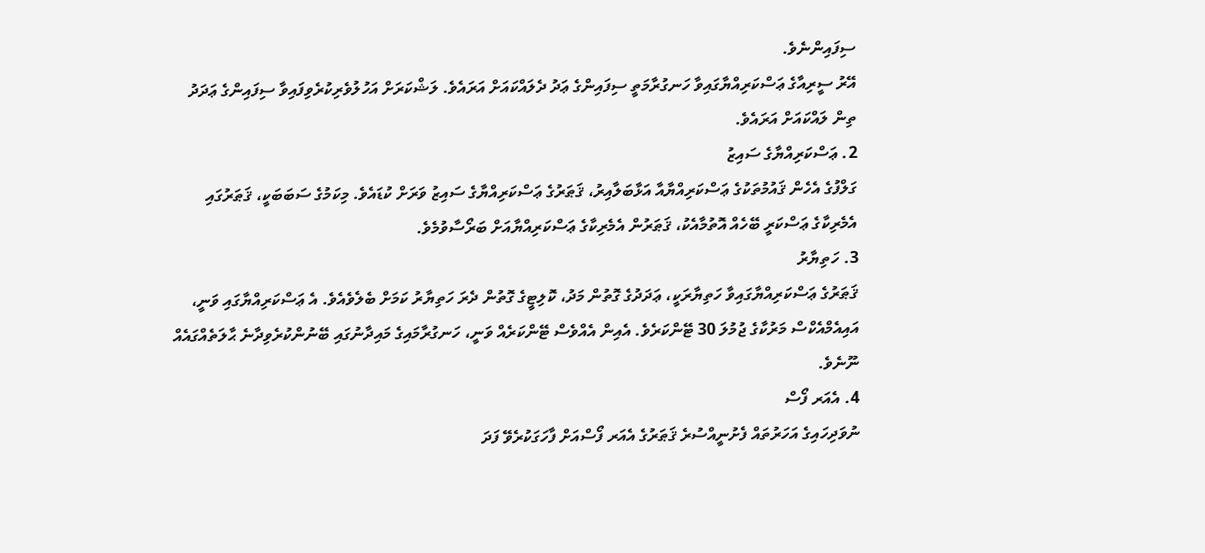ސިފައިންނެވެ.
އޭރު ސީރިއާގެ ޢަސްކަރިއްޔާގައިވާ ހަނގުރާމަތީ ސިފައިންގެ ޢަދު ދެލައްކައަށް އަރައެވެ. ލަޝްކަރަށް އަހުލުވެރިކުރެވިފައިވާ ސިފައިންގެ ޢަދަދު ތިން ލައްކައަށް އަރައެވެ.
2. ޢަސްކަރިއްޔާގެ ސައިޒު
ގަލްފުގެ އެހެން ޤައުމުތަކުގެ ޢަސްކަރިއްޔާއާ އަޅާބަލާއިރު، ޤަޠަރުގެ ޢަސްކަރިއްޔާގެ ސައިޒު ވަރަށް ކުޑައެވެ. މިކަމުގެ ސަބަބަކީ، ޤަޠަރުގައި އެމެރިކާގެ ޢަސްކަރީ ބޭހެއް އޮތުމާއެކު، ޤަޠަރުން އެމެރިކާގެ ޢަސްކަރިއްޔާއަށް ބަރޯސާވުމެވެ.
3. ހަތިޔާރު
ޤަޠަރުގެ ޢަސްކަރިއްޔާގައިވާ ހަތިޔާރަކީ، ޢަދަދުގެ ގޮތުން މަދު، ކޮލިޓީގެ ގޮތުން ދެރަ ހަތިޔާރު ކަމަށް ބެލެވެއެވެ. އެ ޢަސްކަރިއްޔާގައި ވަނީ، އައިއެމްއެކްސް މަރުކާގެ ޖުމުލަ 30 ޓޭންކަރެވެ. އެއިން އެއްވެސް ޓޭންކަރެއް ވަނީ، ހަނގުރާމައިގެ މައިދާނުގައި ބޭނުންކުރެވިދާނެ ޙާލަތެއްގައެއް ނޫނެވެ.
4. އެއަރ ފޯސް
ނުވަދިހައިގެ އަހަރުތައް ފެށުނީއްސުރެ ޤަޠަރުގެ އެއަރ ފޯސްއަށް ފާހަގަކުރެވޭ ފަދަ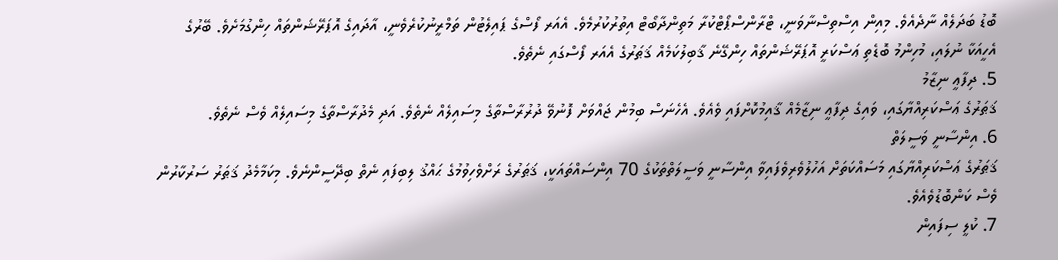ބޮޑު ބަދަލެއް ނާދެއެވެ. މިއިން އިސްތިސްނާވަނީ، ޓްރާންސްޕޯޓްކުރާ މަތިންދާބޯޓް އިތުރުކުރުމެވެ. އެއަރ ފޯސްގެ ޕައިލެޓުން ތަމްރީނުކުރެވެނީ، އާދައިގެ އޮޕަރޭޝަންތައް ހިންގުމަށެވެ. ބޭރުގެ އެހީއަކާ ނުލައި، މުހިންމު ބޮޑެތި ޢަސްކަރީ އޮޕަރޭޝަންތައް ހިންގޭނެ ޤާބިލުކަމެއް ޤަޠަރުގެ އެއަރ ފޯސްގައި ނެތެވެ.
5. ދިފާޢީ ނިޒާމު
ޤަޠަރުގެ ޢަސްކަރިއްޔާގައި، ވައިގެ ދިފާޢީ ނިޒާމެއް ޤާއިމުކޮށްފައި ވެއެވެ. އެހެނަސް ބިމުން ޖައްވަށް ފޮނުވޭ ދުރުރާސްތާގެ މިސައިލެއް ނެތެވެ. އަދި މެދުރާސްތާގެ މިސައިލެއް ވެސް ނެތެވެ.
6. އިންސާނީ ވަސީލަތް
ޤަޠަރުގެ ޢަސްކަރިއްޔާގައި މަސައްކަތަށް އަހުލުވެރިވެފައިވާ އިންސާނީ ވަސީލަތްތަކުގެ 70 އިންސައްތައަކީ، ޤަޠަރުގެ ރަށްވެހިވުމުގެ ޙައްޤު ލިބިފައި ނެތް ބިދޭސީންނެވެ. މިކަމާމެދު ޤަޠަރު ސަރުކާރުން ވެސް ކަންބޮޑުވެއެވެ.
7. ކުލީ ސިފައިން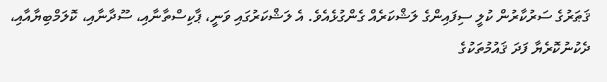ޤަޠަރުގެ ސަރުކާރުން ކުލީ ސިފައިންގެ ލަޝްކަރެއް ގެންގުޅެއެވެ. އެ ލަޝްކަރުގައި ވަނީ، ޕާކިސްތާނާއި، ސޫދާނާއި، ކޮލަމްބިޔާއާއި، ދެކުނުކޮރެޔާ ފަދަ ޤައުމުތަކުގެ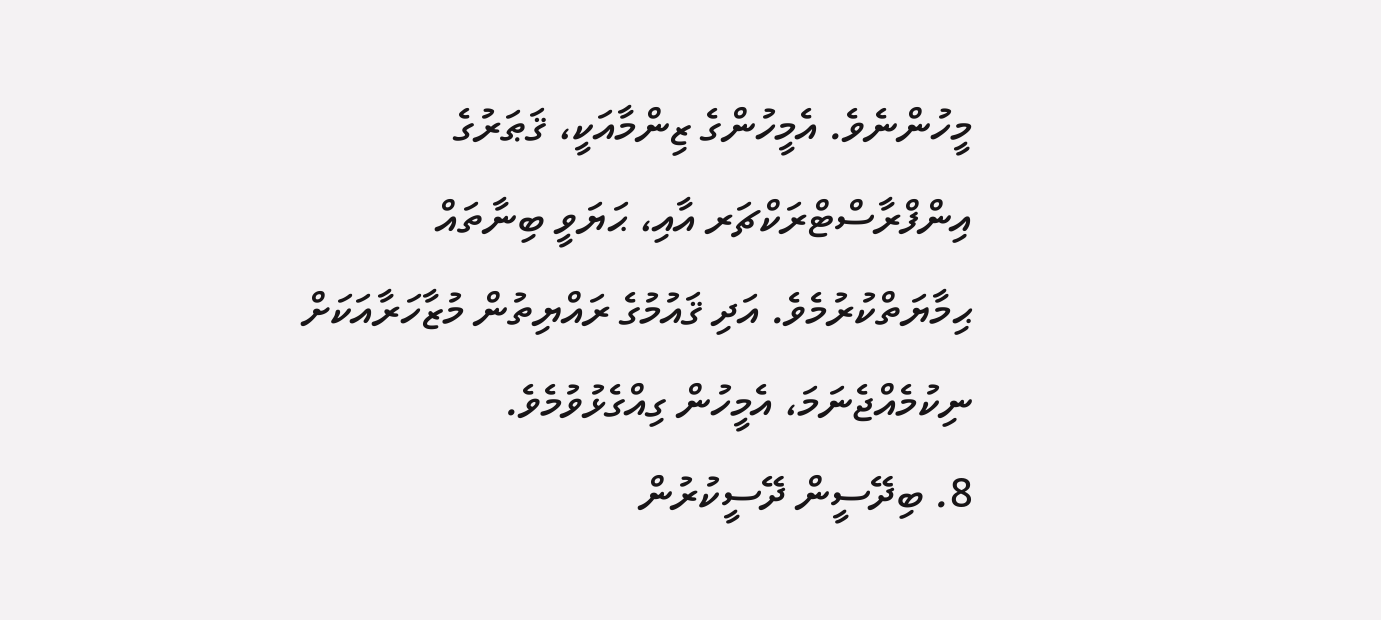މީހުންނެވެ. އެމީހުންގެ ޒިންމާއަކީ، ޤަޠަރުގެ އިންފްރާސްޓްރަކްޗަރ އާއި، ޙަޔަވީ ބިނާތައް ޙިމާޔަތްކުރުމެވެ. އަދި ޤައުމުގެ ރައްޔިތުން މުޒާހަރާއަކަށް ނިކުމެއްޖެނަމަ، އެމީހުން ގިއްގެޅުވުމެވެ.
8. ބިދޭސީން ދޭސީކުރުން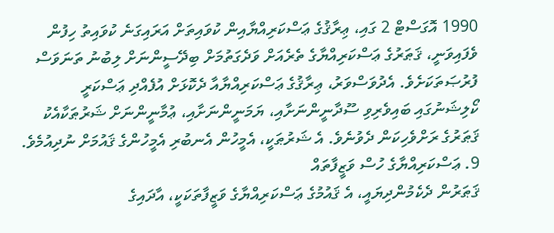1990 އޮގަސްޓް 2 ގައި، ޢިރާޤުގެ ޢަސްކަރިއްޔާއިން ކުވައިތަށް އަރައިގަނެ ކުވައިތު ހިފުން ވެފައިވަނީ، ޤަޠަރުގެ ޢަސްކަރިއްޔާގެ ތެރެއަށް ވަދެގަތުމަށް ބިދޭސީންނަށް ލިބުނު ތަނަވަސް ފުރުޞަތަކަށެވެ. އެދުވަސްވަރު، ޢިރާޤުގެ ޢަސްކަރިއްޔާއާ ދެކޮޅަށް އުފެއްދި ޢަސްކަރީ ކޯލިޝަނުގައި ބައިވެރިވި ސޫދާނީންނަށާއި، ޔަމަނީންނަށާއި، ޢުމާނީންނަށް ޝަރުޠަކާއެކު ޤަޠަރުގެ ރަށްވެހިކަން ދެވުނެވެ. އެ ޝަރުޠަކީ، އެމީހުން އެނބުރި އެމީހުންގެ ޤައުމަށް ނުދިއުމެވެ.
9. ޢަސްކަރިއްޔާގެ ހުސް ވަޒީފާތައް
ޤަޠަރުން ދެކެމުންދިޔައީ، އެ ޤައުމުގެ ޢަސްކަރިއްޔާގެ ވަޒީފާތަކަކީ، އާދައިގެ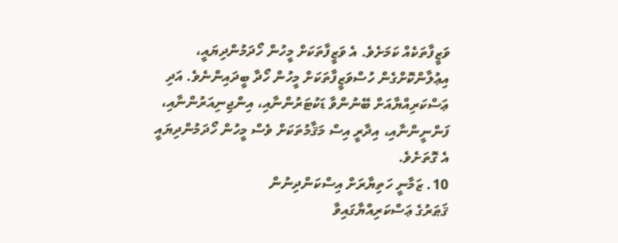ވަޒީފާތަކެއް ކަމަށެވެ. އެ ވަޒީފާތަކަށް މީހުން ހޯދަމުންދިޔައީ، އިޢުލާންކޮށްގެން ހުސްވަޒީފާތަކަށް މީހުން ހޯދާ ބީދައިންނެވެ. އަދި ޢަސްކަރިއްޔާއަށް ބޭނުންވާ ޑަކުޓަރުންނާއި، އިންޖިނިއަރުންނާއި، ފަންނީންނާއި، އިދާރީ އިސް މަޤާމުތަކަށް ވެސް މީހުން ހޯދަމުންދިޔައީ އެ ގޮތަށެވެ.
10. ޒަމާނީ ހަތިޔާރަށް އިސްކަންދިނުން
ޤަޠަރުގެ ޢަސްކަރިއްޔާގައިވާ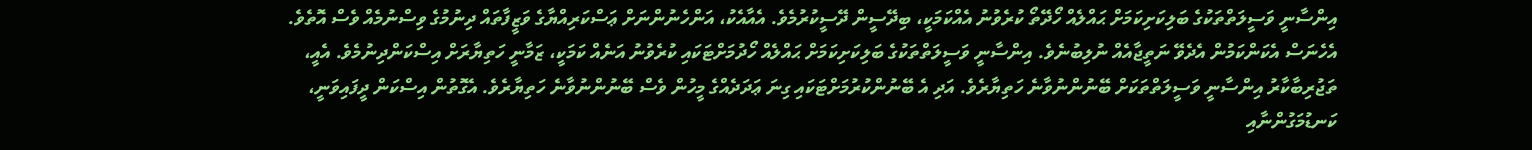އިންސާނީ ވަސީލަތްތަކުގެ ބަލިކަށިކަމަށް ޙައްލެއް ހޯދޭތޯ ކުރެވުނު އެއްކަމަކީ، ބިދޭސީން ދޭސީކުރުމެވެ. އެއާއެކު، އަންހެނުންނަށް ޢަސްކަރިއްޔާގެ ވަޒީފާތައް ދިނުމުގެ ވިސްނުމެއް ވެސް އޮތެވެ. އެހެނަސް އެކަންކަމުން އެދެވޭ ނަތީޖާއެއް ނުލިބުނެވެ. އިންސާނީ ވަސީލަތްތަކުގެ ބަލިކަށިކަމަށް ޙައްލެއް ހޯދުމަށްޓަކައި ކުރެވުނު އަނެއް ކަމަކީ، ޒަމާނީ ހަތިޔާރަށް އިސްކަންދިނުމެވެ. އެއީ، ތަޖުރިބާކާރު އިންސާނީ ވަސީލަތްތަކަށް ބޭނުންނުވާނެ ހަތިޔާރެވެ. އަދި އެ ބޭނުންކުރުމަށްޓަކައި ގިނަ ޢަދަދެއްގެ މީހުން ވެސް ބޭނުންނުވާނެ ހަތިޔާރެވެ. އެގޮތުން އިސްކަން ދީފައިވަނީ، ކަނޑުމަގުންނާއި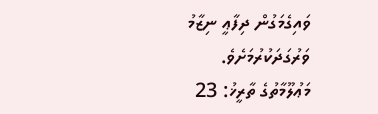ވައިގެމަގުން ދިފާޢީ ނިޒާމު ވަރުގަދަކުރުމަށެވެ.
މަޢުލޫމާތުގެ ތާރީޚު: 23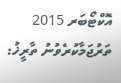އޮކްޓޯބަރ 2015
ތަރުޖަމާކުރެވުނު ތާރީޚު: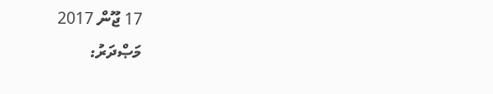17 ޖޫން 2017
މަޞްދަރު: